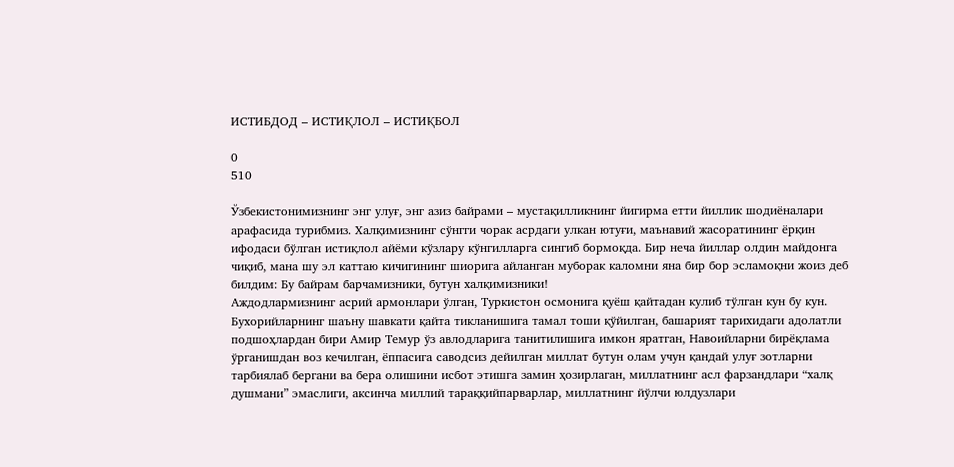ИСТИБДОД – ИСТИҚЛОЛ – ИСТИҚБОЛ

0
510

Ўзбекистонимизнинг энг улуғ, энг азиз байрами – мустақилликнинг йигирма етти йиллик шодиёналари арафасида турибмиз. Халқимизнинг сўнгги чорак асрдаги улкан ютуғи, маънавий жасоратининг ёрқин ифодаси бўлган истиқлол айёми кўзлару кўнгилларга сингиб бормоқда. Бир неча йиллар олдин майдонга чиқиб, мана шу эл каттаю кичигининг шиорига айланган муборак каломни яна бир бор эсламоқни жоиз деб билдим: Бу байрам барчамизники, бутун халқимизники!
Аждодлармизнинг асрий армонлари ўлган, Туркистон осмонига қуёш қайтадан кулиб тўлган кун бу кун. Бухорийларнинг шаъну шавкати қайта тикланишига тамал тоши қўйилган, башарият тарихидаги адолатли подшоҳлардан бири Амир Темур ўз авлодларига танитилишига имкон яратган, Навоийларни бирёқлама ўрганишдан воз кечилган, ёппасига саводсиз дейилган миллат бутун олам учун қандай улуғ зотларни тарбиялаб бергани ва бера олишини исбот этишга замин ҳозирлаган, миллатнинг асл фарзандлари “халқ душмани” эмаслиги, аксинча миллий тараққийпарварлар, миллатнинг йўлчи юлдузлари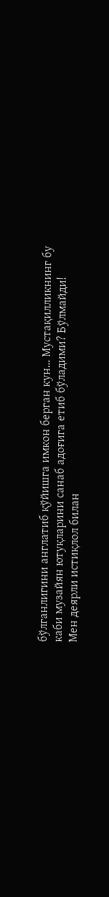бўлганлигини англатиб қўйишга имкон берган кун… Мустақилликнинг бу каби музайян ютуқларини санаб адоғига етиб бўладими? Бўлмайди!
Мен деярли истиқлол билан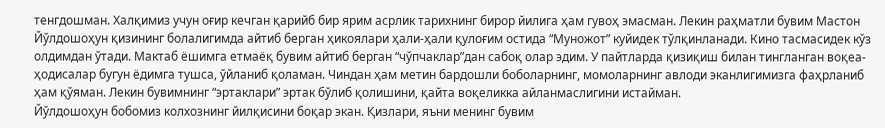тенгдошман. Халқимиз учун оғир кечган қарийб бир ярим асрлик тарихнинг бирор йилига ҳам гувоҳ эмасман. Лекин раҳматли бувим Мастон Йўлдошоҳун қизининг болалигимда айтиб берган ҳикоялари ҳали-ҳали қулоғим остида “Муножот” куйидек тўлқинланади. Кино тасмасидек кўз олдимдан ўтади. Мактаб ёшимга етмаёқ бувим айтиб берган “чўпчаклар”дан сабоқ олар эдим. У пайтларда қизиқиш билан тингланган воқеа-ҳодисалар бугун ёдимга тушса, ўйланиб қоламан. Чиндан ҳам метин бардошли боболарнинг, момоларнинг авлоди эканлигимизга фаҳрланиб ҳам қўяман. Лекин бувимнинг “эртаклари” эртак бўлиб қолишини, қайта воқеликка айланмаслигини истайман.
Йўлдошоҳун бобомиз колхознинг йилқисини боқар экан. Қизлари, яъни менинг бувим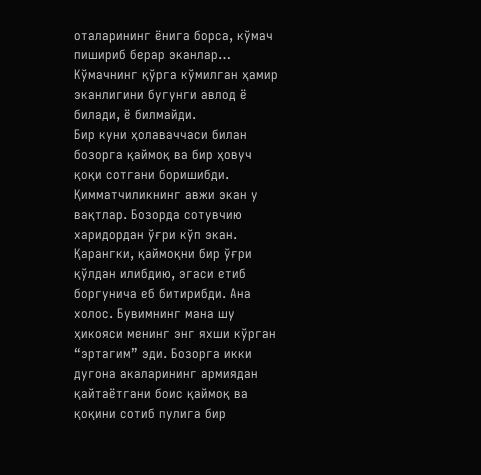оталарининг ёнига борса, кўмач пишириб берар эканлар… Кўмачнинг қўрга кўмилган ҳамир эканлигини бугунги авлод ё билади, ё билмайди.
Бир куни ҳолаваччаси билан бозорга қаймоқ ва бир ҳовуч қоқи сотгани боришибди. Қимматчиликнинг авжи экан у вақтлар. Бозорда сотувчию харидордан ўғри кўп экан. Қарангки, қаймоқни бир ўғри қўлдан илибдию, эгаси етиб боргунича еб битирибди. Ана холос. Бувимнинг мана шу ҳикояси менинг энг яхши кўрган “эртагим” эди. Бозорга икки дугона акаларининг армиядан қайтаётгани боис қаймоқ ва қоқини сотиб пулига бир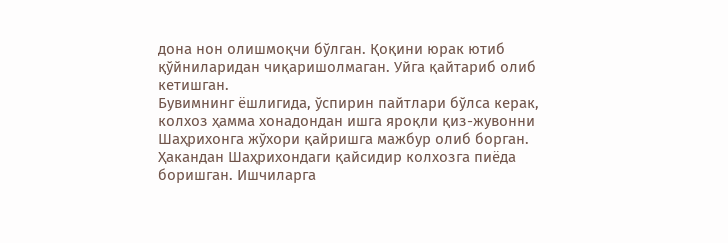дона нон олишмоқчи бўлган. Қоқини юрак ютиб қўйниларидан чиқаришолмаган. Уйга қайтариб олиб кетишган.
Бувимнинг ёшлигида, ўспирин пайтлари бўлса керак, колхоз ҳамма хонадондан ишга яроқли қиз-жувонни Шаҳрихонга жўхори қайришга мажбур олиб борган. Ҳакандан Шаҳрихондаги қайсидир колхозга пиёда боришган. Ишчиларга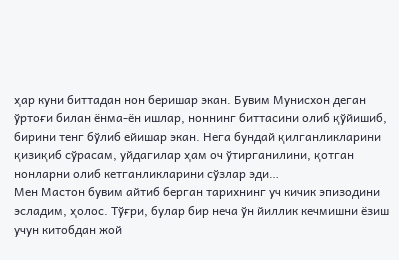ҳар куни биттадан нон беришар экан. Бувим Мунисхон деган ўртоғи билан ёнма-ён ишлар, ноннинг биттасини олиб қўйишиб, бирини тенг бўлиб ейишар экан. Нега бундай қилганликларини қизиқиб сўрасам, уйдагилар ҳам оч ўтирганилини, қотган нонларни олиб кетганликларини сўзлар эди…
Мен Мастон бувим айтиб берган тарихнинг уч кичик эпизодини эсладим, ҳолос. Тўғри, булар бир неча ўн йиллик кечмишни ёзиш учун китобдан жой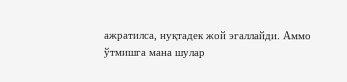ажратилса, нуқтадек жой эгаллайди. Аммо ўтмишга мана шулар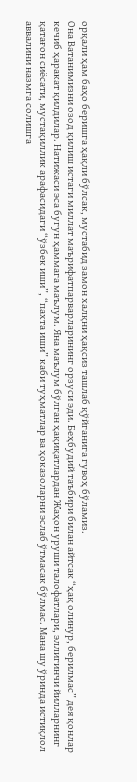орқали ҳам баҳо беришга ҳақли бўлсак, мустабид замон халқни ҳақсиз ташлаб қўйганига гувоҳ бўламиз.
Она Ватанимизни озод қилиш истаги миллат маърифатпарварларининг орзуси эди. Беҳбудий таъбири билан айтсак “ҳақ олинур, берилмас” дея қонлар кечиб ҳаракат қилдилар. Натижаси эса бугун ҳаммага маълум. Яна маълум бўлган ҳақиқатлардан Жаҳон уруши талофатлари, эллигинчи йилларнинг қатағон сиёсати, мустақиллик арафасидаги “ўзбек иши”, “пахта иши” каби туҳматлар ва ҳоказоларни эслаб ўтмасак бўлмас. Мана шу ўринда истиқлол аввалини назмга солишга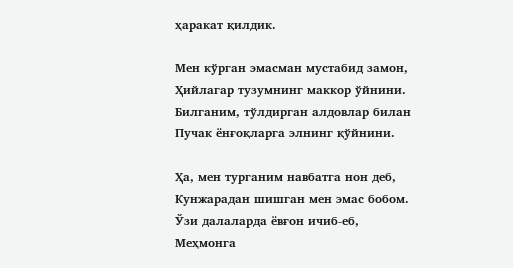ҳаракат қилдик.

Мен кўрган эмасман мустабид замон,
Ҳийлагар тузумнинг маккор ўйнини.
Билганим, тўлдирган алдовлар билан
Пучак ёнғоқларга элнинг қўйнини.

Ҳа, мен турганим навбатга нон деб,
Кунжарадан шишган мен эмас бобом.
Ўзи далаларда ёвғон ичиб-еб,
Меҳмонга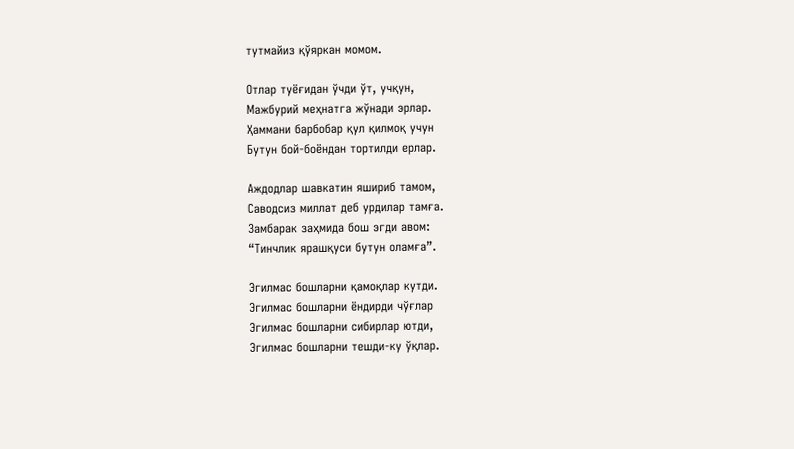тутмайиз қўяркан момом.

Отлар туёғидан ўчди ўт, учқун,
Мажбурий меҳнатга жўнади эрлар.
Ҳаммани барбобар қул қилмоқ учун
Бутун бой-боёндан тортилди ерлар.

Аждодлар шавкатин яшириб тамом,
Саводсиз миллат деб урдилар тамға.
Замбарак заҳмида бош эгди авом:
“Тинчлик ярашқуси бутун оламға”.

Эгилмас бошларни қамоқлар кутди.
Эгилмас бошларни ёндирди чўғлар
Эгилмас бошларни сибирлар ютди,
Эгилмас бошларни тешди-ку ўқлар.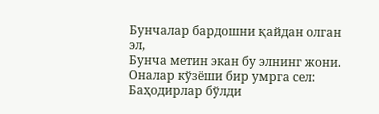Бунчалар бардошни қайдан олган эл,
Бунча метин экан бу элнинг жони.
Оналар кўзёши бир умрга сел:
Баҳодирлар бўлди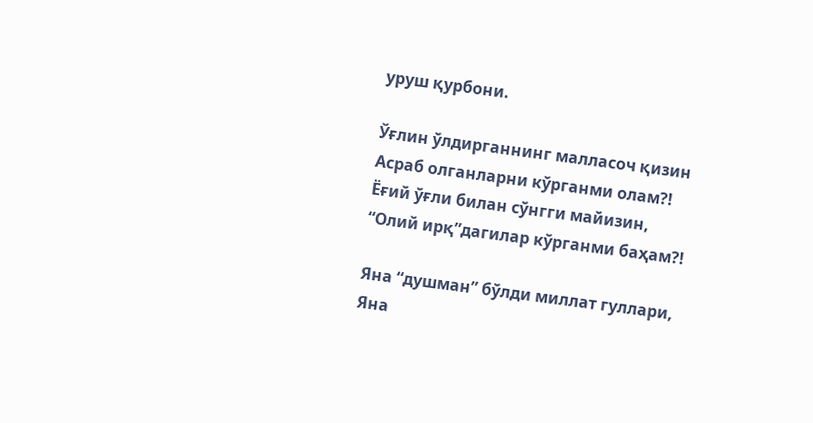уруш қурбони.

Ўғлин ўлдирганнинг малласоч қизин
Асраб олганларни кўрганми олам?!
Ёғий ўғли билан сўнгги майизин,
“Олий ирқ”дагилар кўрганми баҳам?!

Яна “душман” бўлди миллат гуллари,
Яна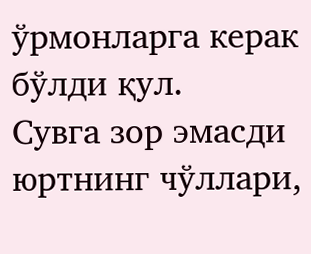ўрмонларга керак бўлди қул.
Сувга зор эмасди юртнинг чўллари,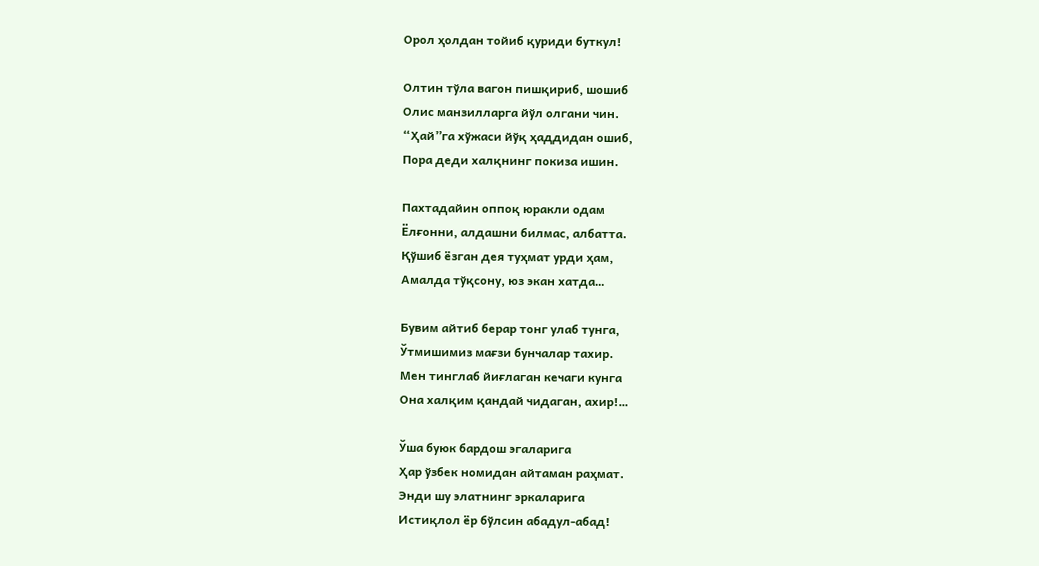Орол ҳолдан тойиб қуриди буткул!

Олтин тўла вагон пишқириб, шошиб
Олис манзилларга йўл олгани чин.
“Ҳай”га хўжаси йўқ ҳаддидан ошиб,
Пора деди халқнинг покиза ишин.

Пахтадайин оппоқ юракли одам
Ёлғонни, алдашни билмас, албатта.
Қўшиб ёзган дея туҳмат урди ҳам,
Амалда тўқсону, юз экан хатда…

Бувим айтиб берар тонг улаб тунга,
Ўтмишимиз мағзи бунчалар тахир.
Мен тинглаб йиғлаган кечаги кунга
Она халқим қандай чидаган, ахир!…

Ўша буюк бардош эгаларига
Ҳар ўзбек номидан айтаман раҳмат.
Энди шу элатнинг эркаларига
Истиқлол ёр бўлсин абадул-абад!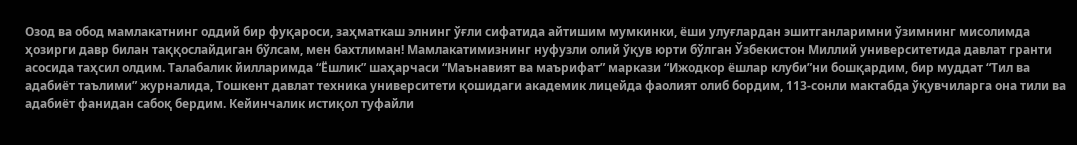Озод ва обод мамлакатнинг оддий бир фуқароси, заҳматкаш элнинг ўғли сифатида айтишим мумкинки, ёши улуғлардан эшитганларимни ўзимнинг мисолимда ҳозирги давр билан таққослайдиган бўлсам, мен бахтлиман! Мамлакатимизнинг нуфузли олий ўқув юрти бўлган Ўзбекистон Миллий университетида давлат гранти асосида таҳсил олдим. Талабалик йилларимда “Ёшлик” шаҳарчаси “Маънавият ва маърифат” маркази “Ижодкор ёшлар клуби”ни бошқардим, бир муддат “Тил ва адабиёт таълими” журналида, Тошкент давлат техника университети қошидаги академик лицейда фаолият олиб бордим, 113-сонли мактабда ўқувчиларга она тили ва адабиёт фанидан сабоқ бердим. Кейинчалик истиқол туфайли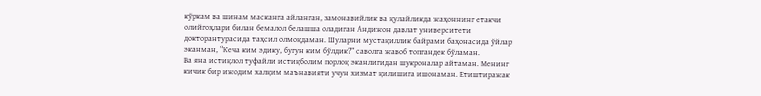кўркам ва шинам масканга айланган, замонавийлик ва қулайликда жаҳоннинг етакчи олийгоҳлари билан бемалол белашша оладиган Андижон давлат университети докторантурасида таҳсил олмоқдаман. Шуларни мустақиллик байрами баҳонасида ўйлар эканман, “Кеча ким эдику, бугун ким бўлдик?” саволга жавоб топгандек бўламан.
Ва яна истиқлол туфайли истиқболим порлоқ эканлигидан шукроналар айтаман. Менинг кичик бир ижодим халқим маънавияти учун хизмат қилишига ишонаман. Етиштиражак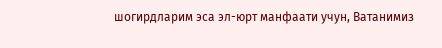шогирдларим эса эл-юрт манфаати учун, Ватанимиз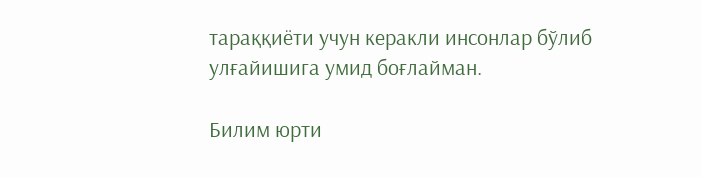тараққиёти учун керакли инсонлар бўлиб улғайишига умид боғлайман.

Билим юрти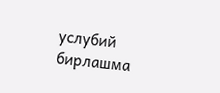услубий
бирлашма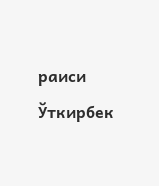раиси
Ўткирбек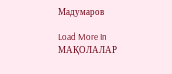Мадумаров

Load More In МАҚОЛАЛАР